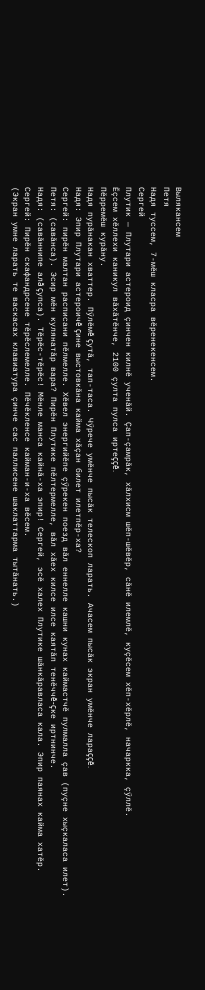Вылякансем
Петя
Надя туссем, 7-мĕш класра вĕренекенсем.
Сергей
Плутик — Плутари астероид çинчен килнĕ ученăй. Çап-çамрăк, хăлхисм шĕп-шĕвĕр, сăнĕ илемлĕ, куçĕсем хĕп-хĕрлĕ, начаркка, çӳллĕ.
Ĕçсем хĕллехи каникул вăхăтĕнче, 2100 çулта пулса иртеççĕ.
Пĕрремĕш курăну.
Надя пурăнакан хваттер. Пӳлĕмĕ çутă, тап-таса. Чӳрече умĕнче пысăк телескоп ларать. Ачасем пысăк экран умĕнче лараççĕ.
Надя: Эпир Плутари астероичĕ çине выстовкăна кайма хăçан билет илетпĕр-ха?
Сергей: пирĕн малтан расписани пĕлмелле. Хĕвел энергийĕпе çӳрекен поезд вăл еннелле кашни кунах каймастчĕ пулмалла çав (пуçне хыçкаласа илет).
Петя: (савăнса). Эсир мĕн кулянатăр вара? Пирĕн Плутике пĕлтермелле, вăл хăех килсе илсе каятăп тенĕччĕ-çке иртнинче.
Надя: (савăннипе алă çупса). Тĕрĕс-тĕрĕс! Мĕнле манса кайнă-ха эпир! Сергей, эсĕ халех Плутике шăнкăравласа кала. Эпир паянах кайма хатĕр.
Сергей: Пирĕн скафандрсене тĕрĕслемелле. Пĕчĕкленсе кайман-и-ха вĕсем.
(Экран умне ларать те васкасах клавиатура çинче сас паллисене шаклаттарма тытăнать.)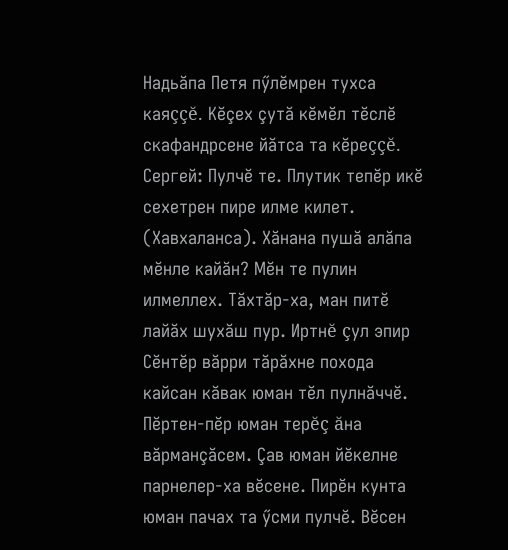Надьăпа Петя пӳлĕмрен тухса каяççĕ. Кĕçех çутă кĕмĕл тĕслĕ скафандрсене йăтса та кĕреççĕ.
Сергей: Пулчĕ те. Плутик тепĕр икĕ сехетрен пире илме килет. (Хавхаланса). Хăнана пушă алăпа мĕнле кайăн? Мĕн те пулин илмеллех. Тăхтăр-ха, ман питĕ лайăх шухăш пур. Иртнĕ çул эпир Сĕнтĕр вăрри тăрăхне похода кайсан кăвак юман тĕл пулнăччĕ. Пĕртен-пĕр юман терĕç ăна вăрманçăсем. Çав юман йĕкелне парнелер-ха вĕсене. Пирĕн кунта юман пачах та ӳсми пулчĕ. Вĕсен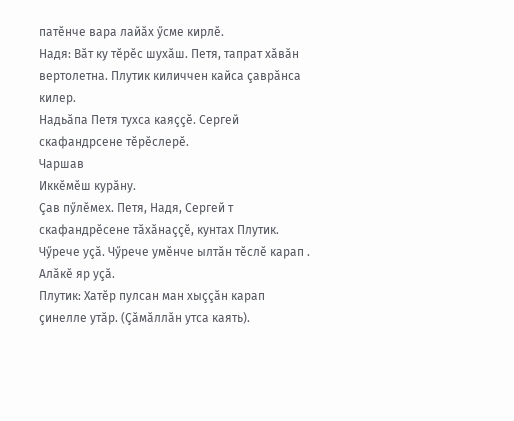патĕнче вара лайăх ӳсме кирлĕ.
Надя: Вăт ку тĕрĕс шухăш. Петя, тапрат хăвăн вертолетна. Плутик киличчен кайса çаврăнса килер.
Надьăпа Петя тухса каяççĕ. Сергей скафандрсене тĕрĕслерĕ.
Чаршав
Иккĕмĕш курăну.
Çав пӳлĕмех. Петя, Надя, Сергей т скафандрĕсене тăхăнаççĕ, кунтах Плутик. Чӳрече уçă. Чӳрече умĕнче ылтăн тĕслĕ карап . Алăкĕ яр уçă.
Плутик: Хатĕр пулсан ман хыççăн карап çинелле утăр. (Çăмăллăн утса каять).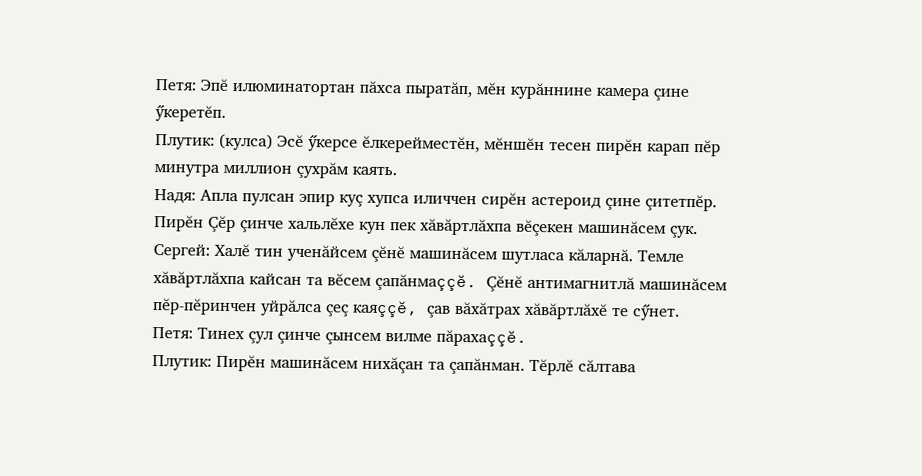Петя: Эпĕ илюминатортан пăхса пыратăп, мĕн курăннине камера çине ӳкеретĕп.
Плутик: (кулса) Эсĕ ӳкерсе ĕлкерейместĕн, мĕншĕн тесен пирĕн карап пĕр минутра миллион çухрăм каять.
Надя: Апла пулсан эпир куç хупса иличчен сирĕн астероид çине çитетпĕр. Пирĕн Çĕр çинче хальлĕхе кун пек хăвăртлăхпа вĕçекен машинăсем çук.
Сергей: Халĕ тин ученăйсем çĕнĕ машинăсем шутласа кăларнă. Темле хăвăртлăхпа кайсан та вĕсем çапăнмаççĕ. Çĕнĕ антимагнитлă машинăсем пĕр-пĕринчен уйрăлса çеç каяççĕ, çав вăхăтрах хăвăртлăхĕ те сӳнет.
Петя: Тинех çул çинче çынсем вилме пăрахаççĕ.
Плутик: Пирĕн машинăсем нихăçан та çапăнман. Тĕрлĕ сăлтава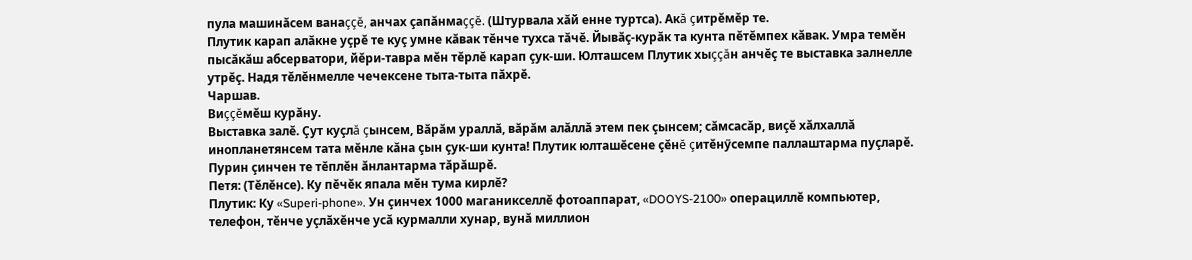пула машинăсем ванаççĕ, анчах çапăнмаççĕ. (Штурвала хăй енне туртса). Акă çитрĕмĕр те.
Плутик карап алăкне уçрĕ те куç умне кăвак тĕнче тухса тăчĕ. Йывăç-курăк та кунта пĕтĕмпех кăвак. Умра темĕн пысăкăш абсерватори, йĕри-тавра мĕн тĕрлĕ карап çук-ши. Юлташсем Плутик хыççăн анчĕç те выставка залнелле утрĕç. Надя тĕлĕнмелле чечексене тыта-тыта пăхрĕ.
Чаршав.
Виççĕмĕш курăну.
Выставка залĕ. Çут куçлă çынсем, Вăрăм ураллă, вăрăм алăллă этем пек çынсем; сăмсасăр, виçĕ хăлхаллă инопланетянсем тата мĕнле кăна çын çук-ши кунта! Плутик юлташĕсене çĕнĕ çитĕнӳсемпе паллаштарма пуçларĕ. Пурин çинчен те тĕплĕн ăнлантарма тăрăшрĕ.
Петя: (Тĕлĕнсе). Ку пĕчĕк япала мĕн тума кирлĕ?
Плутик: Ку «Superi-phone». Ун çинчех 1000 маганикселлĕ фотоаппарат, «DOOYS-2100» операциллĕ компьютер, телефон, тĕнче уçлăхĕнче усă курмалли хунар, вунă миллион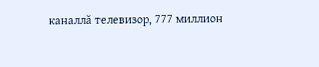каналлă телевизор, 777 миллион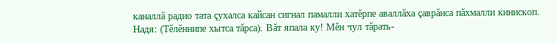каналлă радио тата çухалса кайсан сигнал памалли хатĕрпе аваллăха çаврăнса пăхмалли кинископ.
Надя: (Тĕлĕннипе хытса тăрса). Вăт япала ку! Мĕн чул тăрать-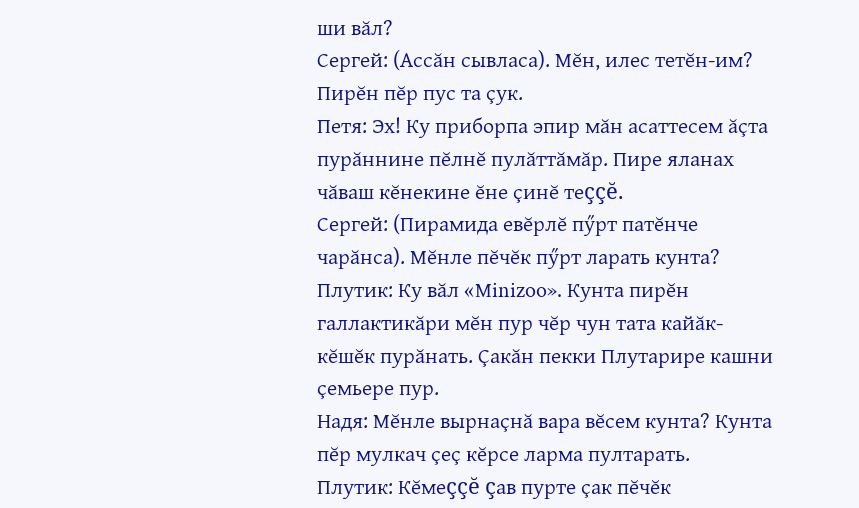ши вăл?
Сергей: (Ассăн сывласа). Мĕн, илес тетĕн-им? Пирĕн пĕр пус та çук.
Петя: Эх! Ку приборпа эпир мăн асаттесем ăçта пурăннине пĕлнĕ пулăттăмăр. Пире яланах чăваш кĕнекине ĕне çинĕ теççĕ.
Сергей: (Пирамида евĕрлĕ пӳрт патĕнче чарăнса). Мĕнле пĕчĕк пӳрт ларать кунта?
Плутик: Ку вăл «Мinizoo». Кунта пирĕн галлактикăри мĕн пур чĕр чун тата кайăк-кĕшĕк пурăнать. Çакăн пекки Плутарире кашни çемьере пур.
Надя: Мĕнле вырнаçнă вара вĕсем кунта? Кунта пĕр мулкач çеç кĕрсе ларма пултарать.
Плутик: Кĕмеççĕ çав пурте çак пĕчĕк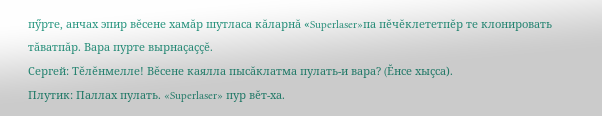пӳрте, анчах эпир вĕсене хамăр шутласа кăларнă «Superlaser»па пĕчĕклететпĕр те клонировать тăватпăр. Вара пурте вырнаçаççĕ.
Сергей: Тĕлĕнмелле! Вĕсене каялла пысăклатма пулать-и вара? (Ĕнсе хыçса).
Плутик: Паллах пулать. «Superlaser» пур вĕт-ха.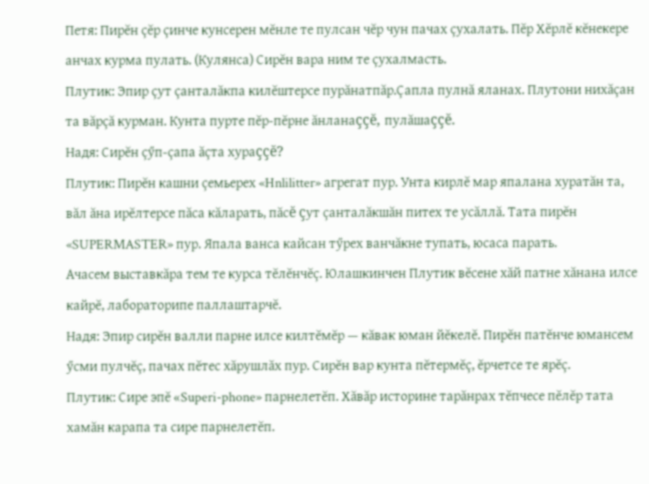Петя: Пирĕн çĕр çинче кунсерен мĕнле те пулсан чĕр чун пачах çухалать. Пĕр Хĕрлĕ кĕнекере анчах курма пулать. (Кулянса) Сирĕн вара ним те çухалмасть.
Плутик: Эпир çут çанталăкпа килĕштерсе пурăнатпăр.Çапла пулнă яланах. Плутони нихăçан та вăрçă курман. Кунта пурте пĕр-пĕрне ăнланаççĕ, пулăшаççĕ.
Надя: Сирĕн çӳп-çапа ăçта хураççĕ?
Плутик: Пирĕн кашни çемьерех «Hnlilitter» агрегат пур. Унта кирлĕ мар япалана хуратăн та, вăл ăна ирĕлтерсе пăса кăларать, пăсĕ çут çанталăкшăн питех те усăллă. Тата пирĕн «SUPERMASTER» пур. Япала ванса кайсан тӳрех ванчăкне тупать, юсаса парать.
Ачасем выставкăра тем те курса тĕлĕнчĕç. Юлашкинчен Плутик вĕсене хăй патне хăнана илсе кайрĕ, лабораторипе паллаштарчĕ.
Надя: Эпир сирĕн валли парне илсе килтĕмĕр — кăвак юман йĕкелĕ. Пирĕн патĕнче юмансем ӳсми пулчĕç, пачах пĕтес хăрушлăх пур. Сирĕн вар кунта пĕтермĕç, ĕрчетсе те ярĕç.
Плутик: Сире эпĕ «Superi-phone» парнелетĕп. Хăвăр историне тарăнрах тĕпчесе пĕлĕр тата хамăн карапа та сире парнелетĕп.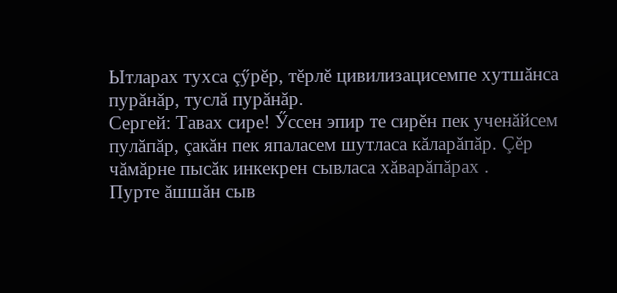Ытларах тухса çӳрĕр, тĕрлĕ цивилизацисемпе хутшăнса пурăнăр, туслă пурăнăр.
Сергей: Тавах сире! Ӳссен эпир те сирĕн пек ученăйсем пулăпăр, çакăн пек япаласем шутласа кăларăпăр. Çĕр чăмăрне пысăк инкекрен сывласа хăварăпăрах .
Пурте ăшшăн сыв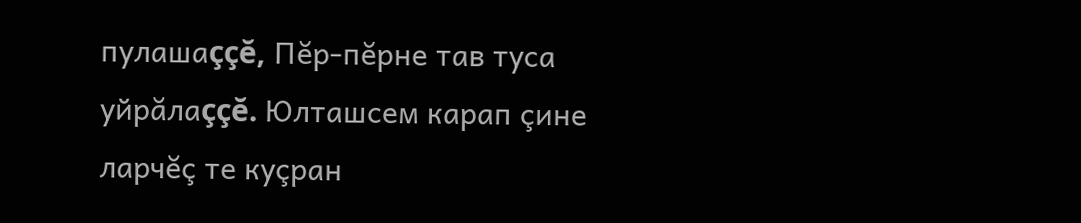пулашаççĕ, Пĕр-пĕрне тав туса уйрăлаççĕ. Юлташсем карап çине ларчĕç те куçран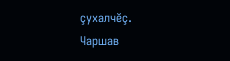çухалчĕç.
Чаршав